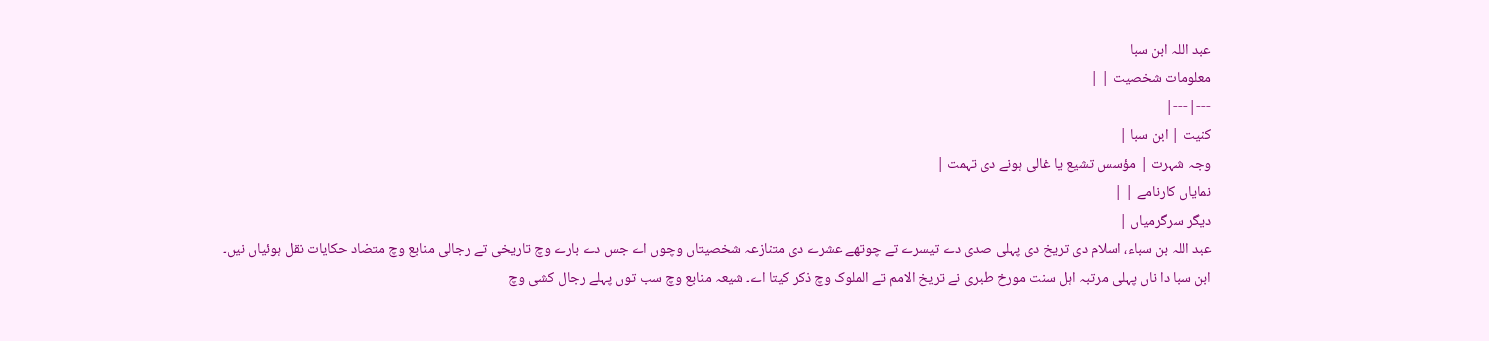عبد اللہ ابن سبا
معلومات شخصیت | |
---|---|
کنیت | ابن سبا |
وجہ شہرت | مؤسس تشیع یا غالی ہونے دی تہمت |
نمایاں کارنامے | |
دیگر سرگرمیاں |
عبد اللہ بن سباء، اسلام دی تریخ دی پہلی صدی دے تیسرے تے چوتھے عشرے دی متنازعہ شخصیتاں وچوں اے جس دے بارے وچ تاریخی تے رجالی منابع وچ متضاد حکایات نقل ہوئیاں نيں۔
ابن سبا دا ناں پہلی مرتبہ اہل سنت مورخ طبری نے تریخ الامم تے الملوک وچ ذکر کيتا اے۔ شیعہ منابع وچ سب توں پہلے رجال کشی وچ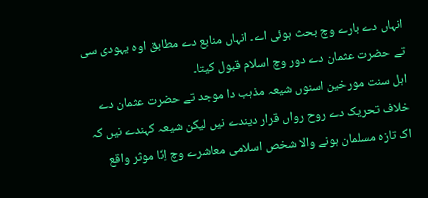انہاں دے بارے وچ بحث ہوئی اے۔ انہاں منابع دے مطابق اوہ یہودی سی تے حضرت عثمان دے دور وچ اسلام قبول کيتا۔
اہل سنت مورخین اسنوں شیعہ مذہب دا موجد تے حضرت عثمان دے خلاف تحریک دے روح رواں قرار دیندے نيں لیکن شیعہ کہندے نيں کہ اک تازہ مسلمان ہونے والا شخص اسلامی معاشرے وچ اِنّا موثر واقع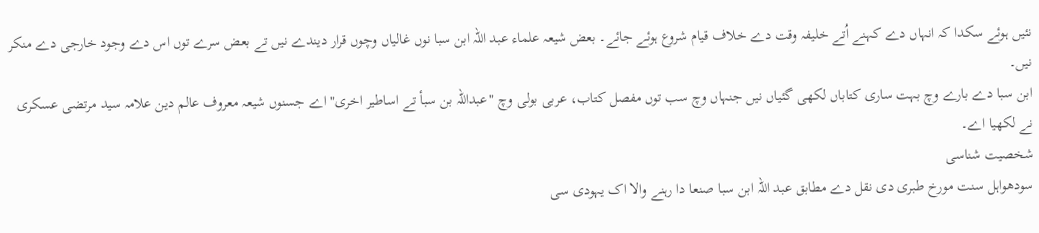نئيں ہوئے سکدا کہ انہاں دے کہنے اُتے خلیفہ وقت دے خلاف قیام شروع ہوئے جائے۔ بعض شیعہ علماء عبد اللہ ابن سبا نوں غالیاں وچوں قرار دیندے نيں تے بعض سرے توں اس دے وجود خارجی دے منکر نيں۔
ابن سبا دے بارے وچ بہت ساری کتاباں لکھی گئیاں نيں جنہاں وچ سب توں مفصل کتاب، عربی بولی وچ "عبداللہ بن سبأ تے اساطیر اخری" اے جسنوں شیعہ معروف عالم دین علامہ سید مرتضی عسکری نے لکھیا اے۔
شخصیت شناسی
سودھواہل سنت مورخ طبری دی نقل دے مطابق عبد اللہ ابن سبا صنعا دا رہنے والا اک یہودی سی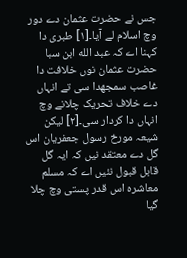جس نے حضرت عثمان دے دور وچ اسلام لے آیا۔[۱] طبری دا کہنا اے کہ عبد الله ابن سبا حضرت عثمان نوں خلافت دا غاصب سمجھدا سی تے انہاں دے خلاف تحریک چلانے وچ انہاں دا کردار سی۔[۲] لیکن شیعہ مورخ رسول جعفریان اس گل دے معتقد نيں کہ ایہ گل قابل قبول نئيں اے کہ مسلم معاشرہ اس قدر پستی وچ چلا گیا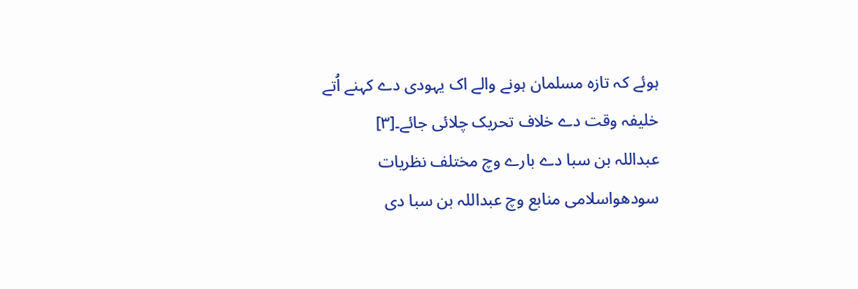ہوئے کہ تازہ مسلمان ہونے والے اک یہودی دے کہنے اُتے خلیفہ وقت دے خلاف تحریک چلائی جائے۔[۳]
عبداللہ بن سبا دے بارے وچ مختلف نظریات
سودھواسلامی منابع وچ عبداللہ بن سبا دی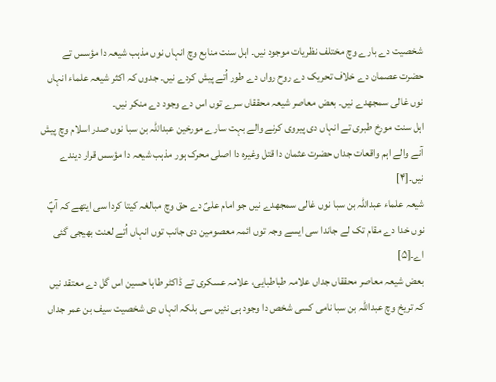شخصیت دے بارے وچ مختلف نظریات موجود نيں۔ اہل سنت منابع وچ انہاں نوں مذہب شیعہ دا مؤسس تے حضرت عصمان دے خلاف تحریک دے روح رواں دے طور اُتے پیش کردے نيں۔ جدوں کہ اکثر شیعہ علماء انہاں نوں غالی سمجھدے نيں۔ بعض معاصر شیعہ محققاں سرے توں اس دے وجود دے منکر نيں۔
اہل سنت مورخ طبری تے انہاں دی پیروی کرنے والے بہت سارے مورخین عبداللہ بن سبا نوں صدر اسلام وچ پیش آنے والے اہم واقعات جداں حضرت عثمان دا قتل وغیرہ دا اصلی محرک ہور مذہب شیعہ دا مؤسس قرار دیندے نيں۔[۴]
شیعہ علماء عبداللہ بن سبا نوں غالی سمجھدے نيں جو امام علیؑ دے حق وچ مبالغہ کيتا کردا سی ایتھے کہ آپؑ نوں خدا دے مقام تک لے جاندا سی ايسے وجہ توں ائمہ معصومین دی جانب توں انہاں اُتے لعنت بھیجی گئی اے۔[۵]
بعض شیعہ معاصر محققاں جداں علامہ طباطبایی، علامہ عسکری تے ڈاکٹر طاہا حسین اس گل دے معتقد نيں کہ تریخ وچ عبداللہ بن سبا نامی کسی شخص دا وجود ہی نئيں سی بلکہ انہاں دی شخصیت سیف بن عمر جداں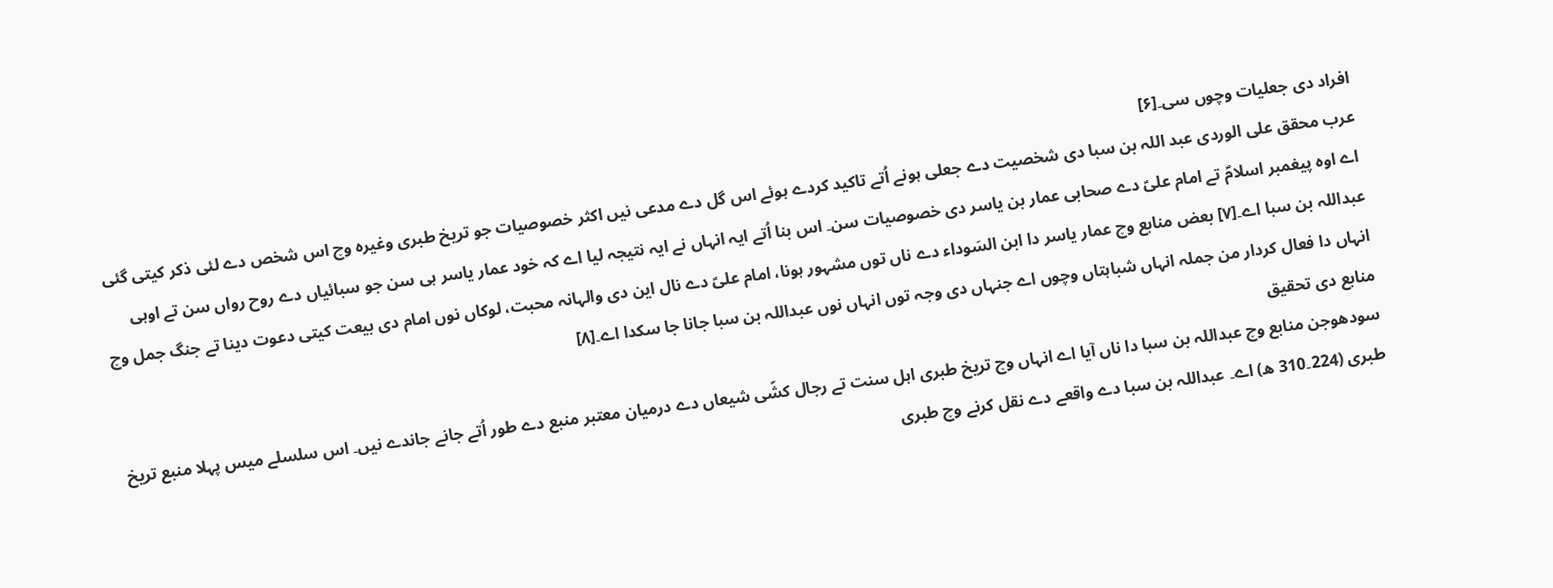افراد دی جعلیات وچوں سی۔[۶]
عرب محقق علی الوردی عبد اللہ بن سبا دی شخصیت دے جعلی ہونے اُتے تاکید کردے ہوئے اس گل دے مدعی نيں اکثر خصوصیات جو تریخ طبری وغیرہ وچ اس شخص دے لئی ذکر کيتی گئی اے اوہ پیغمبر اسلامؐ تے امام علیؑ دے صحابی عمار بن یاسر دی خصوصیات سن۔ اس بنا اُتے ایہ انہاں نے ایہ نتیجہ لیا اے کہ خود عمار یاسر ہی سن جو سبائیاں دے روح رواں سن تے اوہی عبداللہ بن سبا اے۔[۷] بعض منابع وچ عمار یاسر دا ابن السَوداء دے ناں توں مشہور ہونا، امام علیؑ دے نال این دی والہانہ محبت، لوکاں نوں امام دی بیعت کيتی دعوت دینا تے جنگ جمل وچ انہاں دا فعال کردار من جملہ انہاں شباہتاں وچوں اے جنہاں دی وجہ توں انہاں نوں عبداللہ بن سبا جانا جا سکدا اے۔[۸]
منابع دی تحقیق
سودھوجن منابع وچ عبداللہ بن سبا دا ناں آیا اے انہاں وچ تریخ طبری اہل سنت تے رجال کشّی شیعاں دے درمیان معتبر منبع دے طور اُتے جانے جاندے نيں۔ اس سلسلے میس پہلا منبع تریخ طبری (224۔310 ھ) اے۔ عبداللہ بن سبا دے واقعے دے نقل کرنے وچ طبری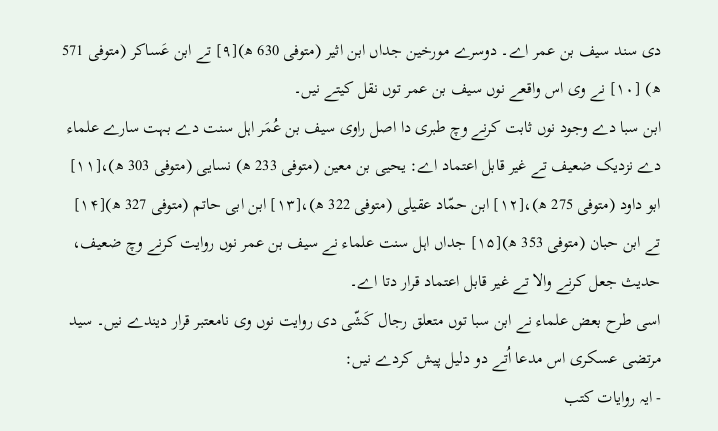دی سند سیف بن عمر اے۔ دوسرے مورخین جداں ابن اثیر (متوفی 630 ھ)[۹] تے ابن عَساکر (متوفی 571 ھ) [۱۰] نے وی اس واقعے نوں سیف بن عمر توں نقل کيتے نيں۔
ابن سبا دے وجود نوں ثابت کرنے وچ طبری دا اصل راوی سیف بن عُمَر اہل سنت دے بہت سارے علماء دے نزدیک ضعیف تے غیر قابل اعتماد اے: یحیی بن معین (متوفی 233 ھ) نسایی (متوفی 303 ھ)،[۱۱] ابو داود (متوفی 275 ھ)،[۱۲] ابن حمّاد عقیلی (متوفی 322 ھ)،[۱۳] ابن ابی حاتم (متوفی 327 ھ)[۱۴] تے ابن حبان (متوفی 353 ھ)[۱۵] جداں اہل سنت علماء نے سیف بن عمر نوں روایت کرنے وچ ضعیف، حدیث جعل کرنے والا تے غیر قابل اعتماد قرار دتا اے۔
اسی طرح بعض علماء نے ابن سبا توں متعلق رجال کَشّی دی روایت نوں وی نامعتبر قرار دیندے نيں۔ سید مرتضی عسکری اس مدعا اُتے دو دلیل پیش کردے نيں:
- ایہ روایات کتب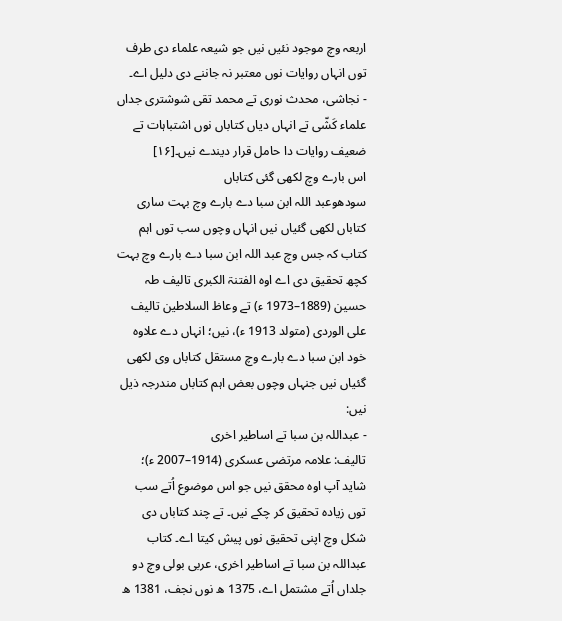اربعہ وچ موجود نئيں نيں جو شیعہ علماء دی طرف توں انہاں روایات نوں معتبر نہ جاننے دی دلیل اے۔
- نجاشی، محدث نوری تے محمد تقی شوشتری جداں علماء کَشّی تے انہاں دیاں کتاباں نوں اشتباہات تے ضعیف روایات دا حامل قرار دیندے نيں۔[۱۶]
اس بارے وچ لکھی گئی کتاباں
سودھوعبد اللہ ابن سبا دے بارے وچ بہت ساری کتاباں لکھی گئیاں نيں انہاں وچوں سب توں اہم کتاب کہ جس وچ عبد اللہ ابن سبا دے بارے وچ بہت کچھ تحقیق دی اے اوہ الفتنۃ الکبری تالیف طہ حسین (1889–1973 ء) تے وعاظ السلاطین تالیف علی الوردی (متولد 1913 ء)، نيں؛ انہاں دے علاوہ خود ابن سبا دے بارے وچ مستقل کتاباں وی لکھی گئیاں نيں جنہاں وچوں بعض اہم کتاباں مندرجہ ذیل نيں:
- عبداللہ بن سبا تے اساطیر اخری
تالیف: علامہ مرتضی عسکری (1914–2007 ء)؛ شاید آپ اوہ محقق نيں جو اس موضوع اُتے سب توں زیادہ تحقیق کر چکے نيں۔ تے چند کتاباں دی شکل وچ اپنی تحقیق نوں پیش کيتا اے۔ کتاب عبداللہ بن سبا تے اساطیر اخری، عربی بولی وچ دو جلداں اُتے مشتمل اے، 1375 ھ نوں نجف، 1381 ھ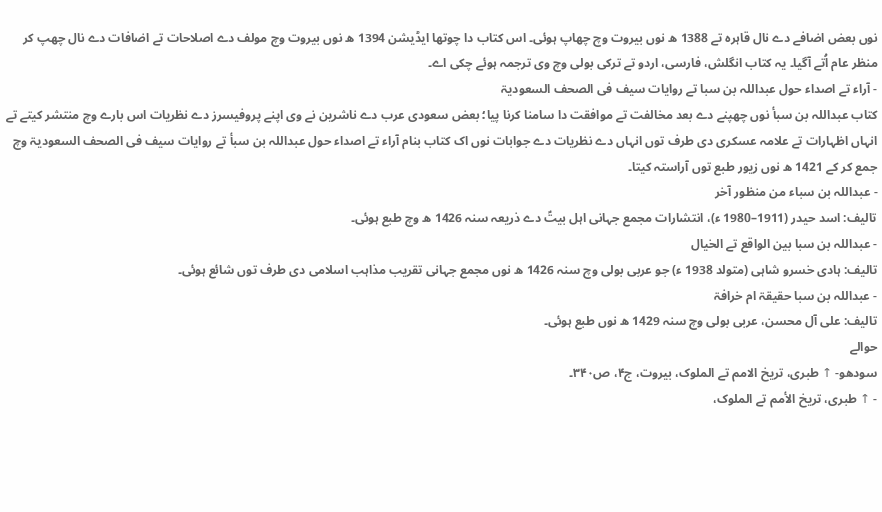نوں بعض اضافے دے نال قاہرہ تے 1388 ھ نوں بیروت وچ چھاپ ہوئی۔ اس کتاب دا چوتھا ایڈیشن 1394 ھ نوں بیروت وچ مولف دے اصلاحات تے اضافات دے نال چھپ کر منظر عام اُتے آگیا۔ یہ کتاب انگلش، فارسی، اردو تے ترکی بولی وچ وی ترجمہ ہوئے چکی اے۔
- آراء تے اصداء حول عبداللہ بن سبا تے روایات سیف فی الصحف السعودیۃ
کتاب عبداللہ بن سبأ نوں چھپنے دے بعد مخالفت تے موافقت دا سامنا کرنا پيا؛ بعض سعودی عرب دے ناشرین نے وی اپنے پروفیسرز دے نظریات اس بارے وچ منتشر کيتے تے انہاں اظہارات تے علامہ عسکری دی طرف توں انہاں دے نظریات دے جوابات نوں اک کتاب بنام آراء تے اصداء حول عبداللہ بن سبأ تے روایات سیف فی الصحف السعودیۃ وچ جمع کر کے 1421 ھ نوں زیور طبع توں آراستہ کيتا۔
- عبداللہ بن سباء من منظور آخر
تالیف: اسد حیدر (1911–1980 ء)، انتشارات مجمع جہانی اہل بیتؑ دے ذریعہ سنہ 1426 ھ وچ طبع ہوئی۔
- عبداللہ بن سبا بین الواقع تے الخیال
تالیف: ہادی خسرو شاہی (متولد 1938 ء) جو عربی بولی وچ سنہ 1426 ھ نوں مجمع جہانی تقریب مذاہب اسلامی دی طرف توں شائع ہوئی۔
- عبداللہ بن سبا حقیقۃ ام خرافۃ
تالیف: علی آل محسن، عربی بولی وچ سنہ 1429 ھ نوں طبع ہوئی۔
حوالے
سودھو- ↑ طبری، تریخ الامم تے الملوک، بیروت، ج۴، ص۳۴۰۔
- ↑ طبری، تریخ الأمم تے الملوک،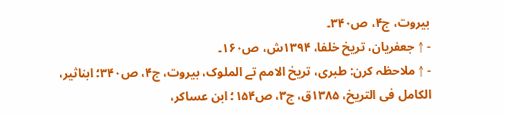بیروت، ج۴، ص۳۴۰۔
- ↑ جعفریان، تریخ خلفا، ۱۳۹۴ش، ص۱۶۰۔
- ↑ ملاحظہ کرن: طبری، تریخ الامم تے الملوک، بیروت، ج۴، ص۳۴۰؛ ابناثیر، الکامل فی التریخ، ۱۳۸۵ق، ج۳، ص۱۵۴؛ ابن عساکر،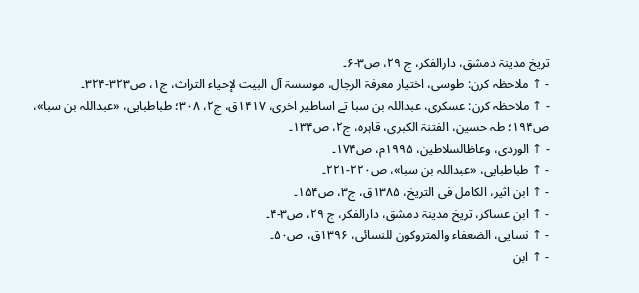تریخ مدینۃ دمشق، دارالفکر، ج ۲۹، ص۳-۶۔
- ↑ ملاحظہ کرن: طوسی، اختیار معرفۃ الرجال، موسسۃ آل البیت لإحیاء التراث، ج۱، ص۳۲۳-۳۲۴۔
- ↑ ملاحظہ کرن: عسکری، عبداللہ بن سبا تے اساطیر اخری، ۱۴۱٧ق، ج۲، ۳۰۸؛ طباطبایی، «عبداللہ بن سبا»، ص۱۹۴؛ طہ حسین، الفتنۃ الکبری، قاہرہ، ج۲، ص۱۳۴۔
- ↑ الوردی، وعاظالسلاطین، ۱۹۹۵م، ص۱٧۴۔
- ↑ طباطبایی، «عبداللہ بن سبا»، ص۲۲۰-۲۲۱۔
- ↑ ابن اثیر، الکامل فی التریخ، ۱۳۸۵ق، ج۳، ص۱۵۴۔
- ↑ ابن عساکر، تریخ مدینۃ دمشق، دارالفکر، ج ۲۹، ص۳-۴۔
- ↑ نسایی، الضعفاء والمتروکون للنسائی، ۱۳۹۶ق، ص۵۰۔
- ↑ ابن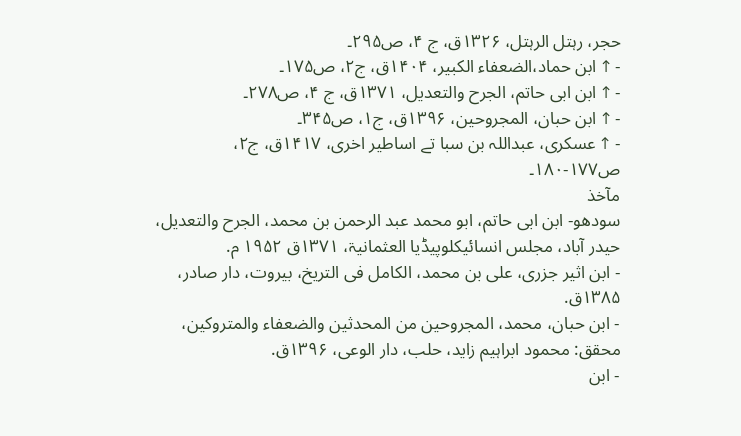حجر، رہتل الرہتل، ۱۳۲۶ق، ج ۴، ص۲۹۵۔
- ↑ ابن حماد،الضعفاء الکبیر، ۱۴۰۴ق، ج۲، ص۱٧۵۔
- ↑ ابن ابی حاتم، الجرح والتعدیل، ۱۳٧۱ق، ج ۴، ص۲٧۸۔
- ↑ ابن حبان، المجروحین، ۱۳۹۶ق، ج۱، ص۳۴۵۔
- ↑ عسکری، عبداللہ بن سبا تے اساطیر اخری، ۱۴۱٧ق، ج۲، ص۱٧٧-۱۸۰۔
مآخذ
سودھو- ابن ابی حاتم، ابو محمد عبد الرحمن بن محمد، الجرح والتعدیل، حیدر آباد، مجلس انسائیکلوپیڈیا العثمانیۃ، ۱۳٧۱ق ۱۹۵۲ م.
- ابن اثیر جزری، علی بن محمد، الکامل فی التریخ، بیروت، دار صادر، ۱۳۸۵ق.
- ابن حبان، محمد، المجروحین من المحدثین والضعفاء والمتروكین، محقق: محمود ابراہیم زاید، حلب، دار الوعی، ۱۳۹۶ق.
- ابن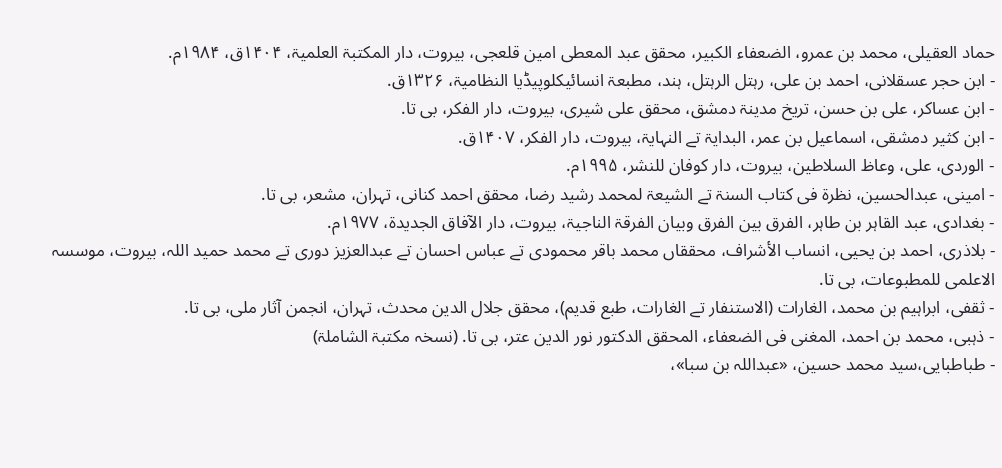حماد العقیلی، محمد بن عمرو، الضعفاء الكبیر، محقق عبد المعطی امین قلعجی، بیروت، دار المكتبۃ العلمیۃ، ۱۴۰۴ق، ۱۹۸۴م.
- ابن حجر عسقلانی، احمد بن علی، رہتل الرہتل، ہند، مطبعۃ انسائیکلوپیڈیا النظامیۃ، ۱۳۲۶ق.
- ابن عساکر، علی بن حسن، تریخ مدینۃ دمشق، محقق علی شیری، بیروت، دار الفکر، بی تا.
- ابن کثیر دمشقی، اسماعیل بن عمر، البدایۃ تے النہایۃ، بیروت، دار الفکر، ۱۴۰٧ق.
- الوردی، علی، وعاظ السلاطین، بیروت، دار کوفان للنشر، ۱۹۹۵م.
- امینی، عبدالحسین، نظرۃ فی کتاب السنۃ تے الشیعۃ لمحمد رشید رضا، محقق احمد کنانی، تہران، مشعر، بی تا.
- بغدادی، عبد القاہر بن طاہر، الفرق بین الفرق وبیان الفرقۃ الناجیۃ، بیروت، دار الآفاق الجدیدۃ، ۱۹٧٧م.
- بلاذری، احمد بن یحیی، انساب الأشراف، محققاں محمد باقر محمودی تے عباس احسان تے عبدالعزیز دوری تے محمد حمید اللہ، بیروت، موسسہ الاعلمی للمطبوعات، بی تا.
- ثقفی، ابراہیم بن محمد، الغارات (الاستنفار تے الغارات، طبع قدیم)، محقق جلال الدین محدث، تہران، انجمن آثار ملی، بی تا.
- ذہبی، محمد بن احمد، المغنی فی الضعفاء، المحقق الدكتور نور الدین عتر، بی تا. (نسخہ مکتبۃ الشاملۃ)
- طباطبایی،سید محمد حسین، «عبداللہ بن سبا»،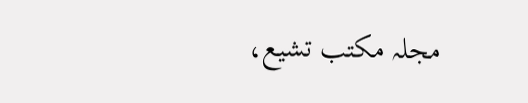مجلہ مکتب تشیع،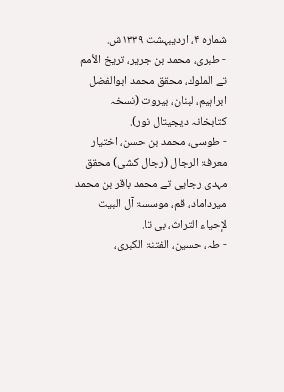شمارہ ۴، اردیبہشت ۱۳۳۹ش.
- طبری، محمد بن جریر، تریخ الأمم تے الملوك، محقق محمد ابوالفضل ابراہیم، لبنان، بیروت (نسخہ کتابخانہ دیجیتال نور).
- طوسی، محمد بن حسن، اختیار معرفۃ الرجال (رجال کشی) محقق مہدی رجایی تے محمد باقر بن محمد میرداماد، قم، موسسۃ آل البیت لإحیاء التراث، بی تا.
- طہ، حسین، الفتنۃ الکبری،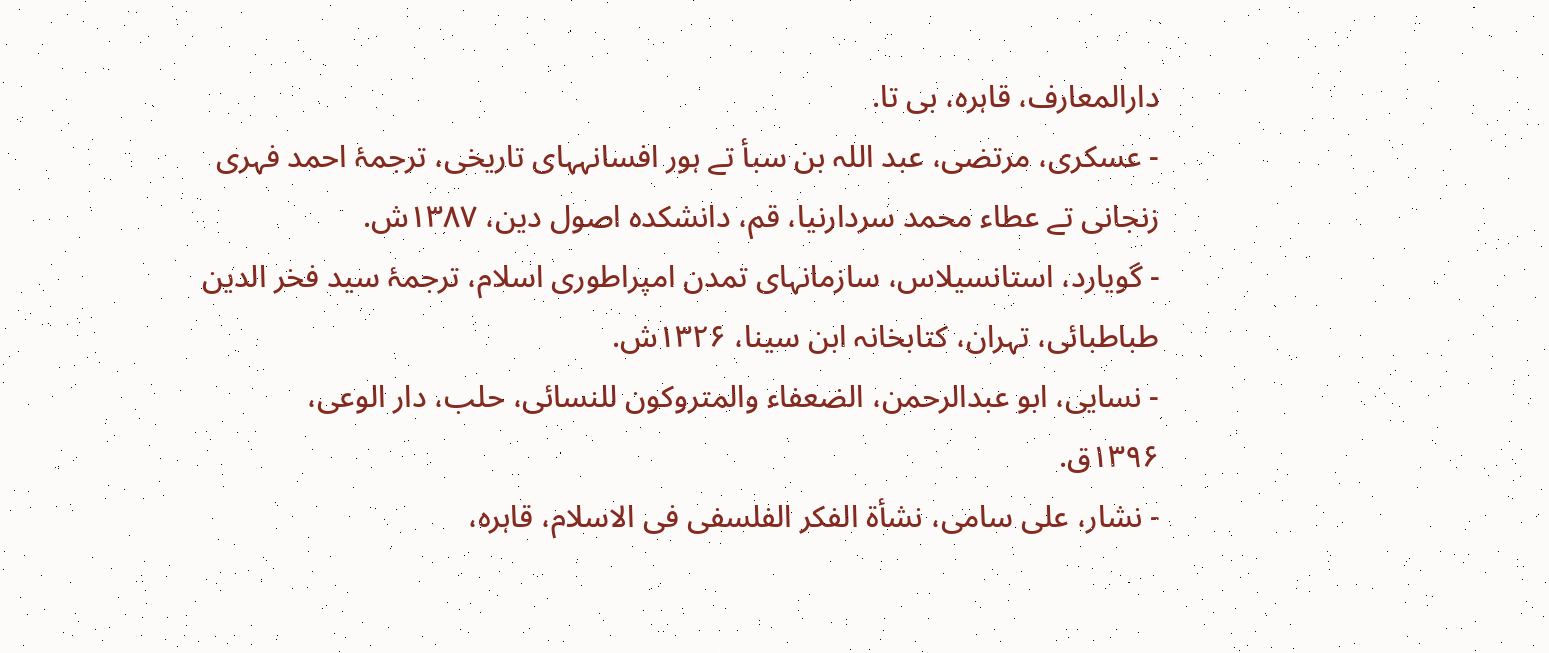دارالمعارف، قاہرہ، بی تا.
- عسکری، مرتضی، عبد اللہ بن سبأ تے ہور افسانہہای تاریخی، ترجمۂ احمد فہری زنجانی تے عطاء محمد سردارنیا، قم، دانشکدہ اصول دین، ۱۳۸٧ش.
- گویارد، استانسیلاس، سازمانہای تمدن امپراطوری اسلام، ترجمۂ سید فخر الدین طباطبائی، تہران، کتابخانہ ابن سینا، ۱۳۲۶ش.
- نسایی، ابو عبدالرحمن، الضعفاء والمتروكون للنسائی، حلب، دار الوعی، ۱۳۹۶ق.
- نشار، علی سامی، نشأۃ الفکر الفلسفی فی الاسلام، قاہرہ،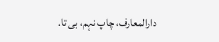دارالمعارف، چاپ نہم، بی تا.